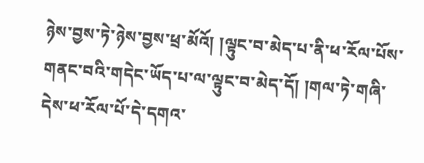ཉེས་བྱས་ཏེ་ཉེས་བྱས་ཕྲ་མོའོ། །ལྟུང་བ་མེད་པ་ནི་ཕ་རོལ་པོས་གནང་བའི་གདེང་ཡོད་པ་ལ་ལྟུང་བ་མེད་དོ། །གལ་ཏེ་གཞི་དེས་ཕ་རོལ་པོ་དེ་དགའ་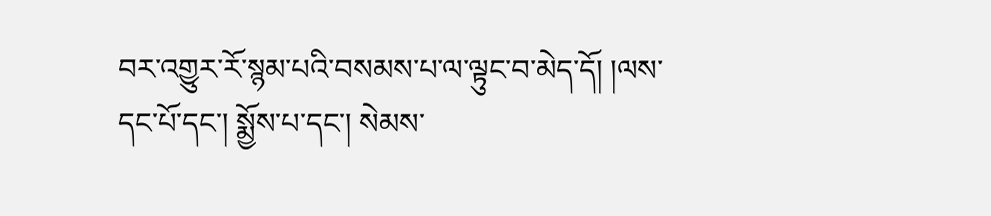བར་འགྱུར་རོ་སྙམ་པའི་བསམས་པ་ལ་ལྟུང་བ་མེད་དོ། །ལས་དང་པོ་དང་། སྨྱོས་པ་དང་། སེམས་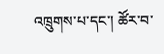འཁྲུགས་པ་དང་། ཚོར་བ་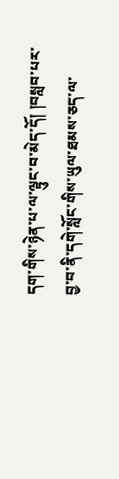དག་གིས་ཉེན་པ་ལ་ལྟུང་བ་མེད་དོ། །བསླབ་པར་བྱ་བ་ནི་དགེ་སློང་གིས་ཡུལ་ཐམས་ཅད་ལ་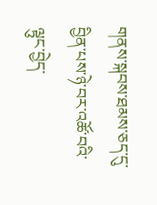གནས་སྐབས་ཐམས་ཅད་དུ་བྱིན་པས་ཉེ་བར་འཚོ་བའི་ལྟུང་བྱེད་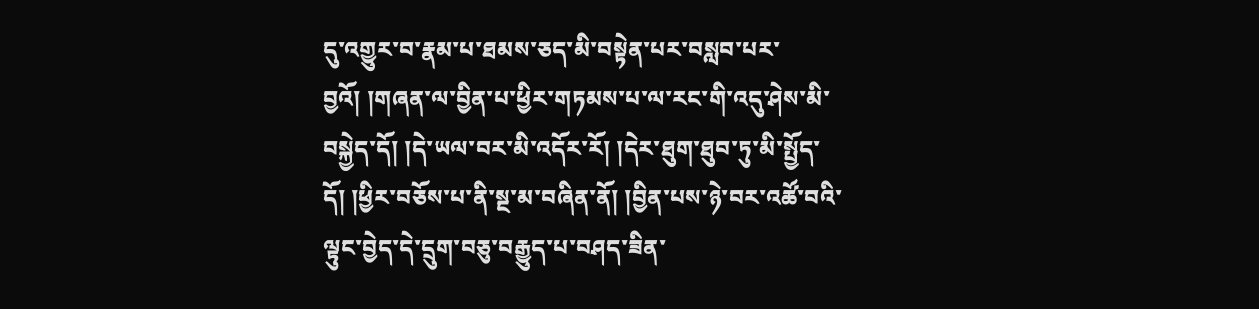དུ་འགྱུར་བ་རྣམ་པ་ཐམས་ཅད་མི་བསྟེན་པར་བསླབ་པར་བྱའོ། །གཞན་ལ་བྱིན་པ་ཕྱིར་གཏམས་པ་ལ་རང་གི་འདུ་ཤེས་མི་བསྐྱེད་དོ། །དེ་ཡལ་བར་མི་འདོར་རོ། །དེར་ཐུག་ཐུབ་ཏུ་མི་སྤྱོད་དོ། །ཕྱིར་བཅོས་པ་ནི་སྔ་མ་བཞིན་ནོ། །བྱིན་པས་ཉེ་བར་འཚོ་བའི་ལྟུང་བྱེད་དེ་དྲུག་བཅུ་བརྒྱུད་པ་བཤད་ཟིན་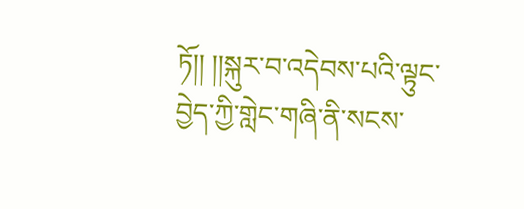ཏོ།། །།སྐུར་བ་འདེབས་པའི་ལྟུང་བྱེད་ཀྱི་གླེང་གཞི་ནི་སངས་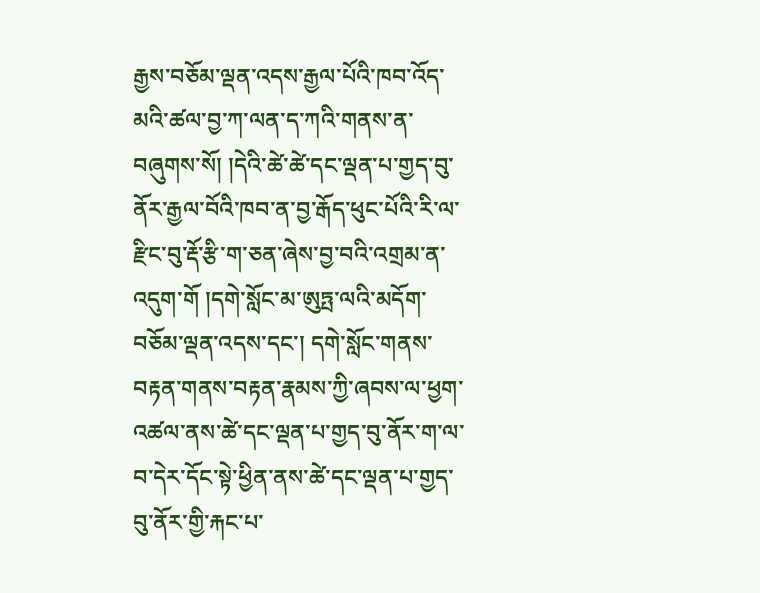རྒྱས་བཅོམ་ལྡན་འདས་རྒྱལ་པོའི་ཁབ་འོད་མའི་ཚལ་བྱ་ཀ་ལན་ད་ཀའི་གནས་ན་བཞུགས་སོ། །དེའི་ཚེ་ཚེ་དང་ལྡན་པ་གྱད་བུ་ནོར་རྒྱལ་བོའི་ཁབ་ན་བྱ་རྒོད་ཕུང་པོའི་རི་ལ་རྫིང་བུ་རྡོ་རྩི་ག་ཅན་ཞེས་བྱ་བའི་འགྲམ་ན་འདུག་གོ །དགེ་སློང་མ་ཨུཏྤ་ལའི་མདོག་བཅོམ་ལྡན་འདས་དང་། དགེ་སློང་གནས་བརྟན་གནས་བརྟན་རྣམས་ཀྱི་ཞབས་ལ་ཕྱག་འཚལ་ནས་ཚེ་དང་ལྡན་པ་གྱད་བུ་ནོར་ག་ལ་བ་དེར་དོང་སྟེ་ཕྱིན་ནས་ཚེ་དང་ལྡན་པ་གྱད་བུ་ནོར་གྱི་རྐང་པ་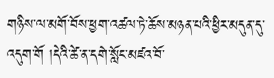གཉིས་ལ་མགོ་བོས་ཕྱག་འཚལ་ཏེ་ཆོས་མཉན་པའི་ཕྱིར་མདུན་དུ་འདུག་གོ །དེའི་ཚེ་ན་དགེ་སློང་མཛའ་བོ་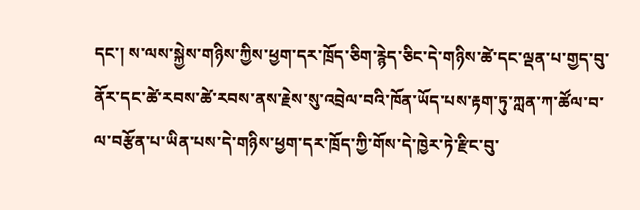དང་། ས་ལས་སྐྱེས་གཉིས་ཀྱིས་ཕྱག་དར་ཁྲོད་ཅིག་རྙེད་ཅིང་དེ་གཉིས་ཚེ་དང་ལྡན་པ་གྱད་བུ་ནོར་དང་ཚེ་རབས་ཚེ་རབས་ནས་རྗེས་སུ་འབྲེལ་བའི་ཁོན་ཡོད་པས་རྟག་ཏུ་ཀླན་ཀ་ཚོལ་བ་ལ་བརྩོན་པ་ཡིན་པས་དེ་གཉིས་ཕྱག་དར་ཁྲོད་ཀྱི་གོས་དེ་ཁྱེར་ཏེ་རྫིང་བུ་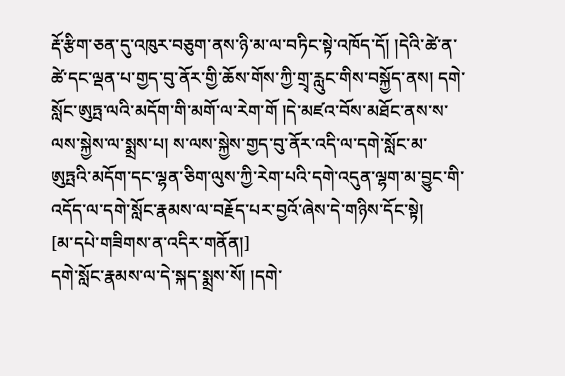རྡོ་རྩིག་ཅན་དུ་འཁུར་བཅུག་ནས་ཉི་མ་ལ་བཏིང་སྟེ་འཁོད་དོ། །དེའི་ཚེ་ན་ཚེ་དང་ལྡན་པ་གྱད་བུ་ནོར་གྱི་ཆོས་གོས་ཀྱི་གྲྭ་རླུང་གིས་བསྐྱོད་ནས། དགེ་སློང་ཨུཏྤ་ལའི་མདོག་གི་མགོ་ལ་རེག་གོ །དེ་མཛའ་བོས་མཐོང་ནས་ས་ལས་སྐྱེས་ལ་སྨྲས་པ། ས་ལས་སྐྱེས་གྱད་བུ་ནོར་འདི་ལ་དགེ་སློང་མ་ཨུཏྤའི་མདོག་དང་ལྷན་ཅིག་ལུས་ཀྱི་རེག་པའི་དགེ་འདུན་ལྷག་མ་བྱུང་གི་འདོད་ལ་དགེ་སློང་རྣམས་ལ་བརྗོད་པར་བྱའོ་ཞེས་དེ་གཉིས་དོང་སྟེ།
[མ་དཔེ་གཟིགས་ན་འདིར་གནོན།]
དགེ་སློང་རྣམས་ལ་དེ་སྐད་སྨྲས་སོ། །དགེ་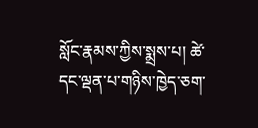སློང་རྣམས་ཀྱིས་སྨྲས་པ། ཚེ་དང་ལྡན་པ་གཉིས་ཁྱེད་ཅག་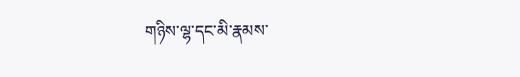གཉིས་ལྷ་དང་མི་རྣམས་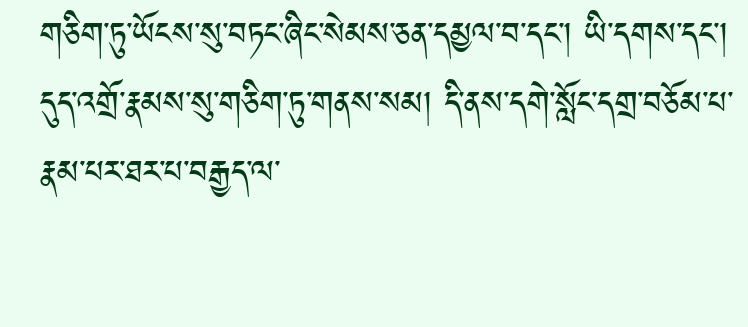གཅིག་ཏུ་ཡོངས་སུ་བཏང་ཞིང་སེམས་ཅན་དམྱལ་བ་དང་། ཡི་དགས་དང་། དུད་འགྲོ་རྣམས་སུ་གཅིག་ཏུ་གནས་སམ། དི་ནས་དགེ་སློང་དགྲ་བཅོམ་པ་རྣམ་པར་ཐར་པ་བརྒྱད་ལ་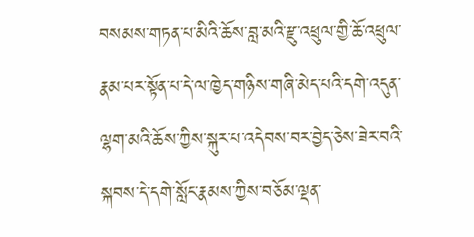བསམས་གཏན་པ་མིའི་ཆོས་བླ་མའི་རྫུ་འཕྲུལ་གྱི་ཆོ་འཕྲུལ་རྣམ་པར་སྟོན་པ་དེ་ལ་ཁྱེད་གཉིས་གཞི་མེད་པའི་དགེ་འདུན་ལྷག་མའི་ཆོས་ཀྱིས་སྐུར་པ་འདེབས་བར་བྱེད་ཅེས་ཟེར་བའི་སྐབས་དེ་དགེ་སློང་རྣམས་ཀྱིས་བཅོམ་ལྡན་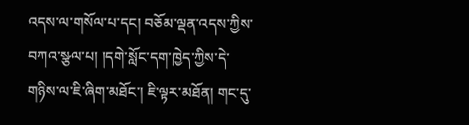འདས་ལ་གསོལ་པ་དང། བཅོམ་ལྡན་འདས་ཀྱིས་བཀའ་སྩལ་པ། །དགེ་སློང་དག་ཁྱེད་ཀྱིས་དེ་གཉིས་ལ་ཇི་ཞིག་མཐོང་། ཇི་ལྟར་མཐོན། གང་དུ་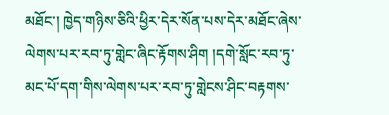མཐོང་། ཁྱེད་གཉིས་ཅིའི་ཕྱིར་དེར་སོན་པས་དེར་མཐོང་ཞེས་ལེགས་པར་རབ་ཏུ་གླེང་ཞིང་རྟོགས་ཤིག །དགེ་སློང་རབ་ཏུ་མང་པོ་དག་གིས་ལེགས་པར་རབ་ཏུ་གླེངས་ཤིང་བརྟགས་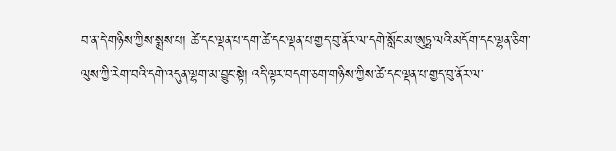བ་ན་དེ་གཉིས་ཀྱིས་སྨྲས་པ། ཚེ་དང་ལྡན་པ་དག་ཚེ་དང་ལྡན་པ་གྱད་བུ་ནོར་ལ་དགེ་སློང་མ་ཨུཏྤ་ལའི་མདོག་དང་ལྷན་ཅིག་ལུས་ཀྱི་རེག་བའི་དགེ་འདུན་ལྷག་མ་བྱུང་སྟེ། འདི་ལྟར་བདག་ཅག་གཉིས་ཀྱིས་ཚེ་དང་ལྡན་པ་གྱད་བུ་ནོར་ལ་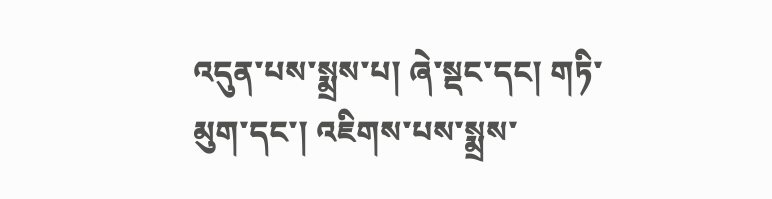འདུན་པས་སྨྲས་པ། ཞེ་སྡང་དང། གཏི་མུག་དང་། འཇིགས་པས་སྨྲས་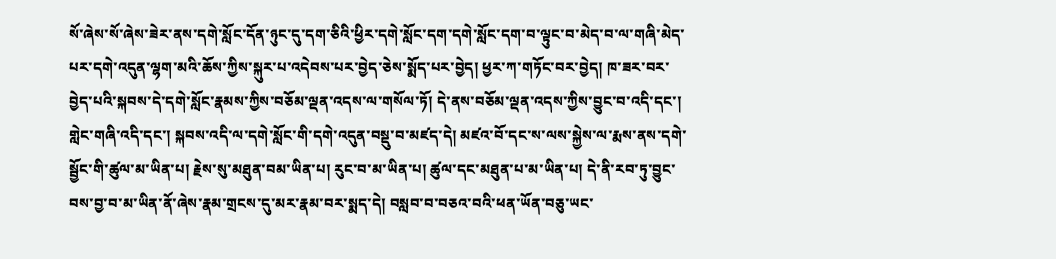སོ་ཞེས་སོ་ཞེས་ཟེར་ནས་དགེ་སློང་དོན་ཉུང་དུ་དག་ཅིའི་ཕྱིར་དགེ་སློང་དག་དགེ་སློང་དག་བ་ལྟུང་བ་མེད་བ་ལ་གཞི་མེད་པར་དགེ་འདུན་ལྷག་མའི་ཆོས་ཀྱིས་སྐུར་པ་འདེབས་པར་བྱེད་ཅེས་སྨོད་པར་བྱེད། ཕྱར་ཀ་གཏོང་བར་བྱེད། ཁ་ཟར་བར་བྱེད་པའི་སྐབས་དེ་དགེ་སློང་རྣམས་ཀྱིས་བཅོམ་ལྡན་འདས་ལ་གསོལ་ཏོ། དེ་ནས་བཅོམ་ལྡན་འདས་ཀྱིས་བྱུང་བ་འདི་དང་། གླེང་གཞི་འདི་དང་། སྐབས་འདི་ལ་དགེ་སློང་གི་དགེ་འདུན་བསྡུ་བ་མཛད་དེ། མཛའ་བོ་དང་ས་ལས་སྐྱེས་ལ་རྨས་ནས་དགེ་སྦྱོང་གི་ཚུལ་མ་ཡིན་པ། རྗེས་སུ་མཐུན་བམ་ཡིན་པ། རུང་བ་མ་ཡིན་པ། ཚུལ་དང་མཐུན་པ་མ་ཡིན་པ། དེ་ནི་རབ་ཏུ་བྱུང་བས་བྱ་བ་མ་ཡིན་ནོ་ཞེས་རྣམ་གྲངས་དུ་མར་རྣམ་བར་སྨད་དེ། བསླབ་བ་བཅའ་བའི་ཕན་ཡོན་བཅུ་ཡང་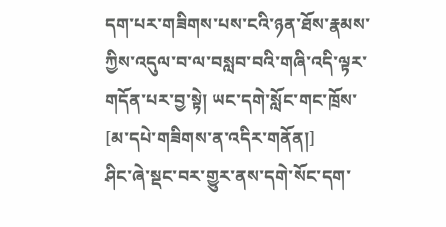དག་པར་གཟིགས་པས་ངའི་ཉན་ཐོས་རྣམས་ཀྱིས་འདུལ་བ་ལ་བསླབ་བའི་གཞི་འདི་ལྟར་གདོན་པར་བྱ་སྟེ། ཡང་དགེ་སློང་གང་ཁྲོས་
[མ་དཔེ་གཟིགས་ན་འདིར་གནོན།]
ཤིང་ཞེ་སྡང་བར་གྱུར་ནས་དགེ་སོང་དག་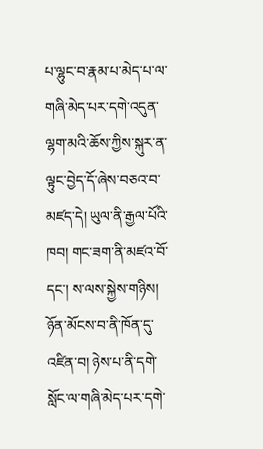པ་ལྷུང་བ་རྣམ་པ་མེད་པ་ལ་གཞི་མེད་པར་དགེ་འདུན་ལྷག་མའི་ཆོས་ཀྱིས་སྐུར་ན་ལྟུང་བྱེད་དོ་ཞེས་བཅའ་བ་མཛད་དེ། ཡུལ་ནི་རྒྱལ་པོའི་ཁབ། གང་ཟག་ནི་མཛའ་བོ་དང་། ས་ལས་སྐྱེས་གཉིས། ཉོན་མོངས་བ་ནི་ཁོན་དུ་འཛིན་བ། ཉེས་པ་ནི་དགེ་སློང་ལ་གཞི་མེད་པར་དགེ་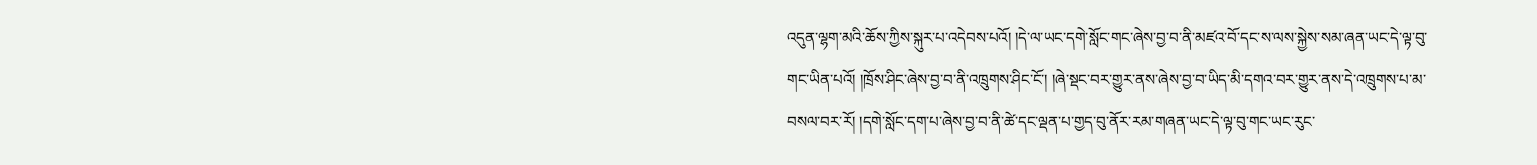འདུན་ལྷག་མའི་ཆོས་ཀྱིས་སྐུར་པ་འདེབས་པའོ། །དེ་ལ་ཡང་དགེ་སློང་གང་ཞེས་བྱ་བ་ནི་མཛའ་བོ་དང་ས་ལས་སྐྱེས་སམ་ཞན་ཡང་དེ་ལྟ་བུ་གང་ཡིན་པའོ། །ཁྲོས་ཤིང་ཞེས་བྱ་བ་ནི་འཁྲུགས་ཤིང་ངོ་། །ཞེ་སྡང་བར་གྱུར་ནས་ཞེས་བྱ་བ་ཡིད་མི་དགའ་བར་གྱུར་ནས་དེ་འཁྲུགས་པ་མ་བསལ་བར་རོ། །དགེ་སློང་དག་པ་ཞེས་བྱ་བ་ནི་ཚེ་དང་ལྡན་པ་གྱད་བུ་ནོར་རམ་གཞན་ཡང་དེ་ལྟ་བུ་གང་ཡང་རུང་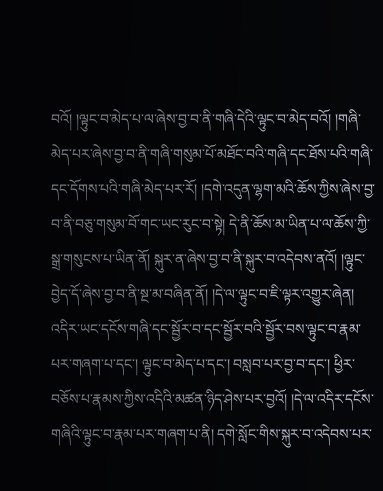བའོ། །ལྟུང་བ་མེད་པ་ལ་ཞེས་བྱ་བ་ནི་གཞི་དེའི་ལྟུང་བ་མེད་བའོ། །གཞི་མེད་པར་ཞེས་བྱ་བ་ནི་གཞི་གསུམ་པོ་མཐོང་བའི་གཞི་དང་ཐོས་པའི་གཞི་དང་དོགས་པའི་གཞི་མེད་པར་རོ། །དགེ་འདུན་ལྷག་མའི་ཆོས་ཀྱིས་ཞེས་བྱ་བ་ནི་བཅུ་གསུམ་བོ་གང་ཡང་རུང་བ་སྟེ། དེ་ནི་ཆོས་མ་ཡིན་པ་ལ་ཆོས་ཀྱི་སྒྲ་གསུངས་པ་ཡིན་ནོ། སྐུར་ན་ཞེས་བྱ་བ་ནི་སྐུར་བ་འདེབས་ནའོ། །ལྟུང་བྱེད་དོ་ཞེས་བྱ་བ་ནི་སྔ་མ་བཞིན་ནོ། །དེ་ལ་ལྟུང་བ་ཇི་ལྟར་འགྱུར་ཞེན། འདིར་ཡང་དངོས་གཞི་དང་སྦྱོར་བ་དང་སྦྱོར་བའི་སྦྱོར་བས་ལྟུང་བ་རྣམ་པར་གཞག་པ་དང་། ལྟུང་བ་མེད་པ་དང་། བསླབ་པར་བྱ་བ་དང་། ཕྱིར་བཅོས་པ་རྣམས་ཀྱིས་འདིའི་མཚན་ཉིད་ཤེས་པར་བྱའོ། །དེ་ལ་འདིར་དངོས་གཞིའི་ལྟུང་བ་རྣམ་པར་གཞག་པ་ནི། དགེ་སློང་གིས་སྐུར་བ་འདེབས་པར་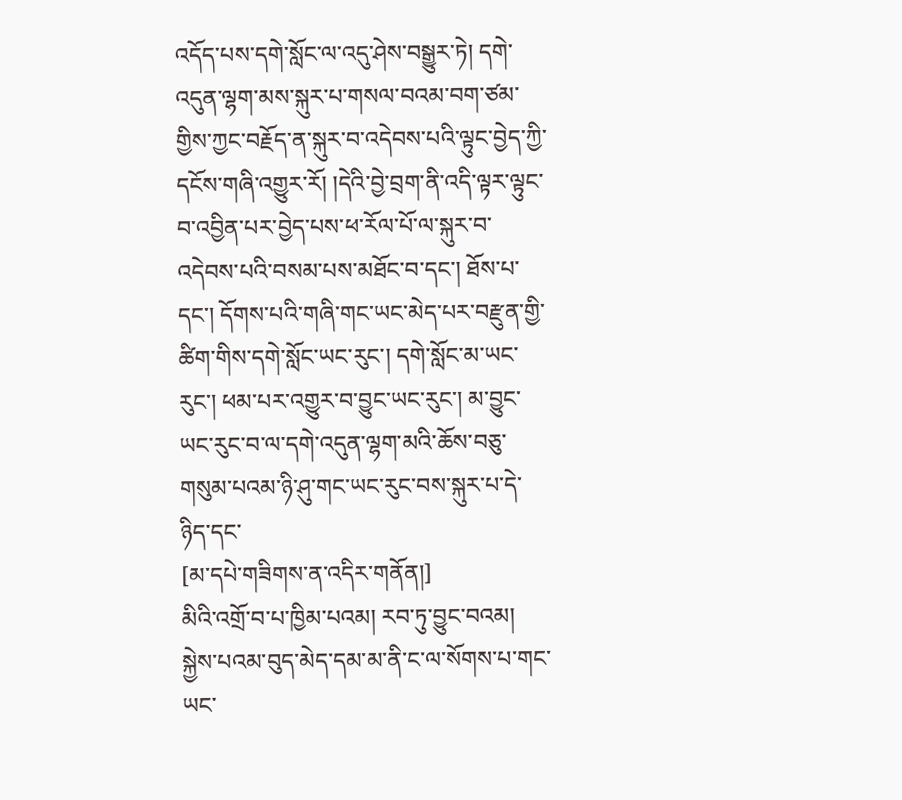འདོད་པས་དགེ་སློང་ལ་འདུ་ཤེས་བསྒྱུར་ཏེ། དགེ་འདུན་ལྷག་མས་སྐུར་པ་གསལ་བའམ་བག་ཙམ་གྱིས་ཀྱང་བརྗོད་ན་སྐུར་བ་འདེབས་པའི་ལྟུང་བྱེད་ཀྱི་དངོས་གཞི་འགྱུར་རོ། །དེའི་བྱེ་བྲག་ནི་འདི་ལྟར་ལྟུང་བ་འབྱིན་པར་བྱེད་པས་ཕ་རོལ་པོ་ལ་སྐུར་བ་འདེབས་པའི་བསམ་པས་མཐོང་བ་དང་། ཐོས་པ་དང་། དོགས་པའི་གཞི་གང་ཡང་མེད་པར་བརྫུན་གྱི་ཚིག་གིས་དགེ་སློང་ཡང་རུང་། དགེ་སློང་མ་ཡང་རུང་། ཕམ་པར་འགྱུར་བ་བྱུང་ཡང་རུང་། མ་བྱུང་ཡང་རུང་བ་ལ་དགེ་འདུན་ལྷག་མའི་ཆོས་བཅུ་གསུམ་པའམ་ཉི་ཤུ་གང་ཡང་རུང་བས་སྐུར་པ་དེ་ཉིད་དང་
[མ་དཔེ་གཟིགས་ན་འདིར་གནོན།]
མིའི་འགྲོ་བ་པ་ཁྱིམ་པའམ། རབ་ཏུ་བྱུང་བའམ། སྐྱེས་པའམ་བུད་མེད་དམ་མ་ནི་ང་ལ་སོགས་པ་གང་ཡང་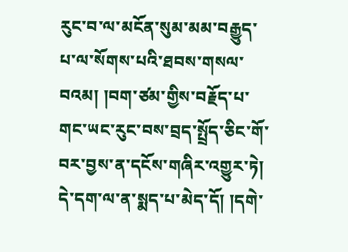རུང་བ་ལ་མངོན་སུམ་མམ་བརྒྱུད་པ་ལ་སོགས་པའི་ཐབས་གསལ་བའམ། །བག་ཙམ་གྱིས་བརྗོད་པ་གང་ཡང་རུང་བས་བྲད་སྤྲོད་ཅིང་གོ་བར་བྱས་ན་དངོས་གཞིར་འགྱུར་ཏེ། དེ་དག་ལ་ན་སྨད་པ་མེད་དོ། །དགེ་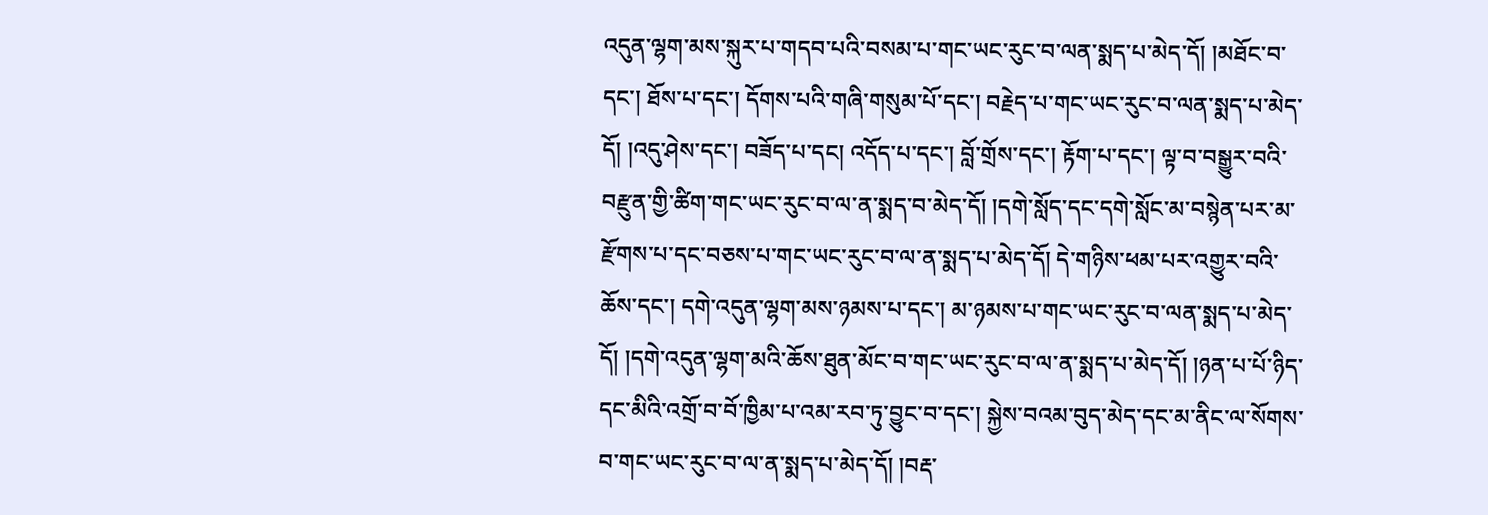འདུན་ལྷག་མས་སྐུར་པ་གདབ་པའི་བསམ་པ་གང་ཡང་རུང་བ་ལན་སྨད་པ་མེད་དོ། །མཐོང་བ་དང་། ཐོས་པ་དང་། དོགས་པའི་གཞི་གསུམ་པོ་དང་། བརྗེད་པ་གང་ཡང་རུང་བ་ལན་སྨད་པ་མེད་དོ། །འདུ་ཤེས་དང་། བཟོད་པ་དང། འདོད་པ་དང་། བློ་གྲོས་དང་། རྟོག་པ་དང་། ལྟ་བ་བསྒྱུར་བའི་བརྫུན་གྱི་ཚིག་གང་ཡང་རུང་བ་ལ་ན་སྨད་བ་མེད་དོ། །དགེ་སློད་དང་དགེ་སློང་མ་བསྙེན་པར་མ་རྫོགས་པ་དང་བཅས་པ་གང་ཡང་རུང་བ་ལ་ན་སྨད་པ་མེད་དོ། དེ་གཉིས་ཕམ་པར་འགྱུར་བའི་ཆོས་དང་། དགེ་འདུན་ལྷག་མས་ཉམས་པ་དང་། མ་ཉམས་པ་གང་ཡང་རུང་བ་ལན་སྨད་པ་མེད་དོ། །དགེ་འདུན་ལྷག་མའི་ཆོས་ཐུན་མོང་བ་གང་ཡང་རུང་བ་ལ་ན་སྨད་པ་མེད་དོ། །ཉན་པ་པོ་ཉིད་དང་མིའི་འགྲོ་བ་བོ་ཁྱིམ་པ་འམ་རབ་ཏུ་བྱུང་བ་དང་། སྐྱེས་བའམ་བུད་མེད་དང་མ་ནིང་ལ་སོགས་བ་གང་ཡང་རུང་བ་ལ་ན་སྨད་པ་མེད་དོ། །བརྡ་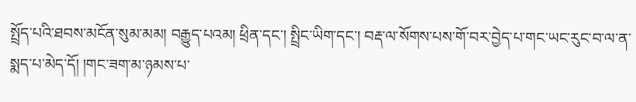སྤྲོད་པའི་ཐབས་མངོན་སུམ་མམ། བརྒྱུད་པའམ། ཕྲིན་དང་། སྤྲིང་ཡིག་དང་། བརྡ་ལ་སོགས་པས་གོ་བར་བྱེད་པ་གང་ཡང་རུང་བ་ལ་ན་སྨད་པ་མེད་དོ། །གང་ཟག་མ་ཉམས་པ་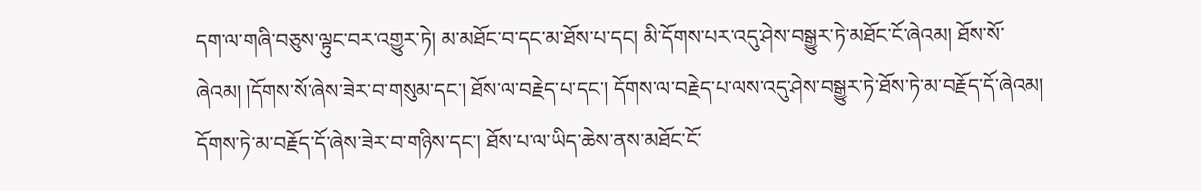དག་ལ་གཞི་བཅུས་ལྟུང་བར་འགྱུར་ཏེ། མ་མཐོང་བ་དང་མ་ཐོས་པ་དང། མི་དོགས་པར་འདུ་ཤེས་བསྒྱུར་ཏེ་མཐོང་ངོ་ཞེའམ། ཐོས་སོ་ཞེའམ། །དོགས་སོ་ཞེས་ཟེར་བ་གསུམ་དང་། ཐོས་ལ་བརྗེད་པ་དང་། དོགས་ལ་བརྗེད་པ་ལས་འདུ་ཤེས་བསྒྱུར་ཏེ་ཐོས་ཏེ་མ་བརྗོད་དོ་ཞེའམ། དོགས་ཏེ་མ་བརྗོད་དོ་ཞེས་ཟེར་བ་གཉིས་དང་། ཐོས་པ་ལ་ཡིད་ཆེས་ནས་མཐོང་ངོ་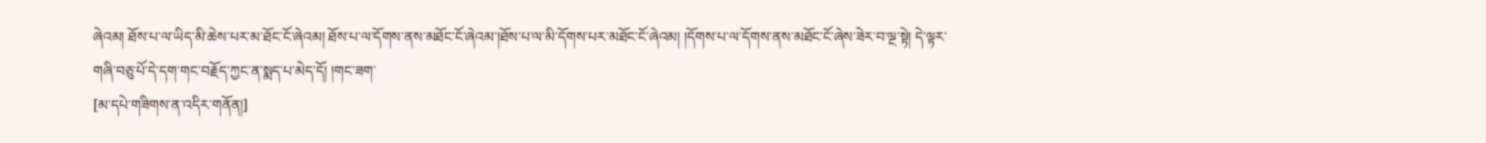ཞེའམ། ཐོས་པ་ལ་ཡིད་མི་ཆེས་པར་མ་ཐོང་ངོ་ཞེའམ། ཐོས་པ་ལ་དོགས་ནས་མཐོང་ངོ་ཞེའམ་།ཐོས་པ་ལ་མི་དོགས་པར་མཐོང་ངོ་ཞེའམ། །དོགས་པ་ལ་དོགས་ནས་མཐོང་ངོ་ཞེས་ཟེར་བ་ལྔ་སྟེ། དེ་ལྟར་གཞི་བཅུ་པོ་དེ་དག་གང་བརྗོད་ཀྱང་ན་སྨད་པ་མེད་དོ། །གང་ཟག་
[མ་དཔེ་གཟིགས་ན་འདིར་གནོན།]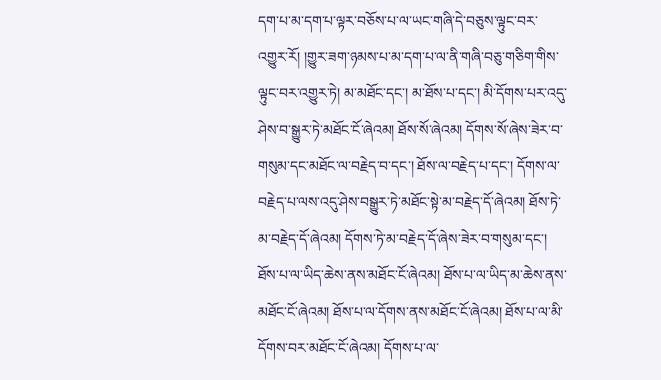དག་པ་མ་དག་པ་ལྟར་བཅོས་པ་ལ་ཡང་གཞི་དེ་བཅུས་ལྟུང་བར་འགྱུར་རོ། །གྱུར་ཟག་ཉམས་པ་མ་དག་པ་ལ་ནི་གཞི་བཅུ་གཅིག་གིས་ལྟུང་བར་འགྱུར་ཏེ། མ་མཐོང་དང་། མ་ཐོས་པ་དང་། མི་དོགས་པར་འདུ་ཤེས་བ་སྒྱུར་ཏེ་མཐོང་ངོ་ཞེའམ། ཐོས་སོ་ཞེའམ། དོགས་སོ་ཞེས་ཟེར་བ་གསུམ་དང་མཐོང་ལ་བརྗེད་བ་དང་། ཐོས་ལ་བརྗེད་པ་དང་། དོགས་ལ་བརྗེད་པ་ལས་འདུ་ཤེས་བསྒྱུར་ཏེ་མཐོང་སྟེ་མ་བརྗེད་དོ་ཞེའམ། ཐོས་ཏེ་མ་བརྗེད་དོ་ཞེའམ། དོགས་ཏེ་མ་བརྗེད་དོ་ཞེས་ཟེར་བ་གསུམ་དང་། ཐོས་པ་ལ་ཡིད་ཆེས་ནས་མཐོང་ངོ་ཞེའམ། ཐོས་པ་ལ་ཡིད་མ་ཆེས་ནས་མཐོང་ངོ་ཞེའམ། ཐོས་པ་ལ་དོགས་ནས་མཐོང་ངོ་ཞེའམ། ཐོས་པ་ལ་མི་དོགས་བར་མཐོང་ངོ་ཞེའམ། དོགས་པ་ལ་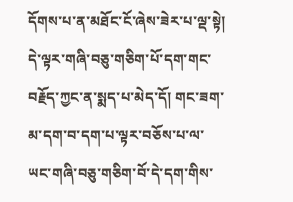དོགས་པ་ན་མཐོང་ངོ་ཞེས་ཟེར་པ་ལྡ་སྟེ། དེ་ལྟར་གཞི་བཅུ་གཅིག་པོ་དག་གང་བརྗོད་ཀྱང་ན་སྨད་པ་མེད་དོ། གང་ཟག་མ་དག་བ་དག་པ་ལྟར་བཅོས་པ་ལ་ཡང་གཞི་བཅུ་གཅིག་བོ་དེ་དག་གིས་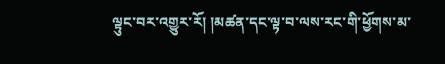ལྟུང་བར་འགྱུར་རོ། །མཚན་དང་ལྟ་བ་ལས་རང་གི་ཕྱོགས་མ་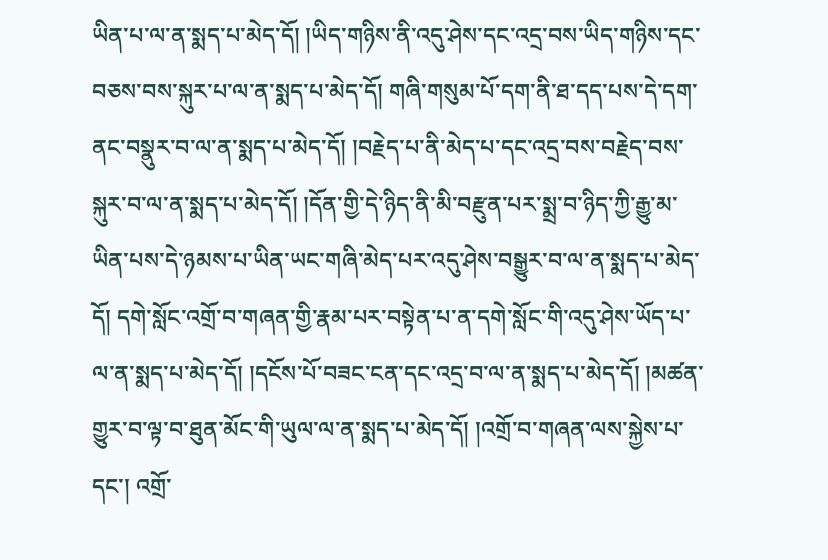ཡིན་པ་ལ་ན་སྨད་པ་མེད་དོ། །ཡིད་གཉིས་ནི་འདུ་ཤེས་དང་འདྲ་བས་ཡིད་གཉིས་དང་བཅས་བས་སྐུར་པ་ལ་ན་སྨད་པ་མེད་དོ། གཞི་གསུམ་པོ་དག་ནི་ཐ་དད་པས་དེ་དག་ནང་བསྣུར་བ་ལ་ན་སྨད་པ་མེད་དོ། །བརྗེད་པ་ནི་མེད་པ་དང་འདྲ་བས་བརྗེད་བས་སྐུར་བ་ལ་ན་སྨད་པ་མེད་དོ། །དོན་གྱི་དེ་ཉིད་ནི་མི་བརྫུན་པར་སྨྲ་བ་ཉིད་ཀྱི་རྒྱུ་མ་ཡིན་པས་དེ་ཉམས་པ་ཡིན་ཡང་གཞི་མེད་པར་འདུ་ཤེས་བསྒྱུར་བ་ལ་ན་སྨད་པ་མེད་དོ། དགེ་སློང་འགྲོ་བ་གཞན་གྱི་རྣམ་པར་བསྟེན་པ་ན་དགེ་སློང་གི་འདུ་ཤེས་ཡོད་པ་ལ་ན་སྨད་པ་མེད་དོ། །དངོས་པོ་བཟང་ངན་དང་འདྲ་བ་ལ་ན་སྨད་པ་མེད་དོ། །མཚན་གྱུར་བ་ལྟ་བ་ཐུན་མོང་གི་ཡུལ་ལ་ན་སྨད་པ་མེད་དོ། །འགྲོ་བ་གཞན་ལས་སྐྱེས་པ་དང་། འགྲོ་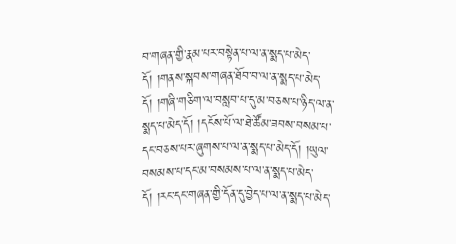བ་གཞན་གྱི་རྣམ་པར་བསྟེན་པ་ལ་ན་སྨད་པ་མེད་དོ། །གནས་སྐབས་གཞན་ཐོབ་བ་ལ་ན་སྨད་པ་མེད་དོ། །གཞི་གཅིག་ལ་བསླབ་པ་དུ་མ་བཅས་པ་ཉིད་ལ་ན་སྨད་པ་མེད་དོ། །དངོས་པོ་ལ་ཐེ་ཚོམ་ཟབས་བསམ་པ་དང་བཅས་པར་ཞུགས་པ་ལ་ན་སྨད་པ་མེད་དོ། །ཡུལ་བསམས་པ་དང་མ་བསམས་པ་ལ་ན་སྨད་པ་མེད་དོ། །རང་དང་གཞན་གྱི་དོན་དུ་བྱེད་པ་ལ་ན་སྨད་པ་མེད་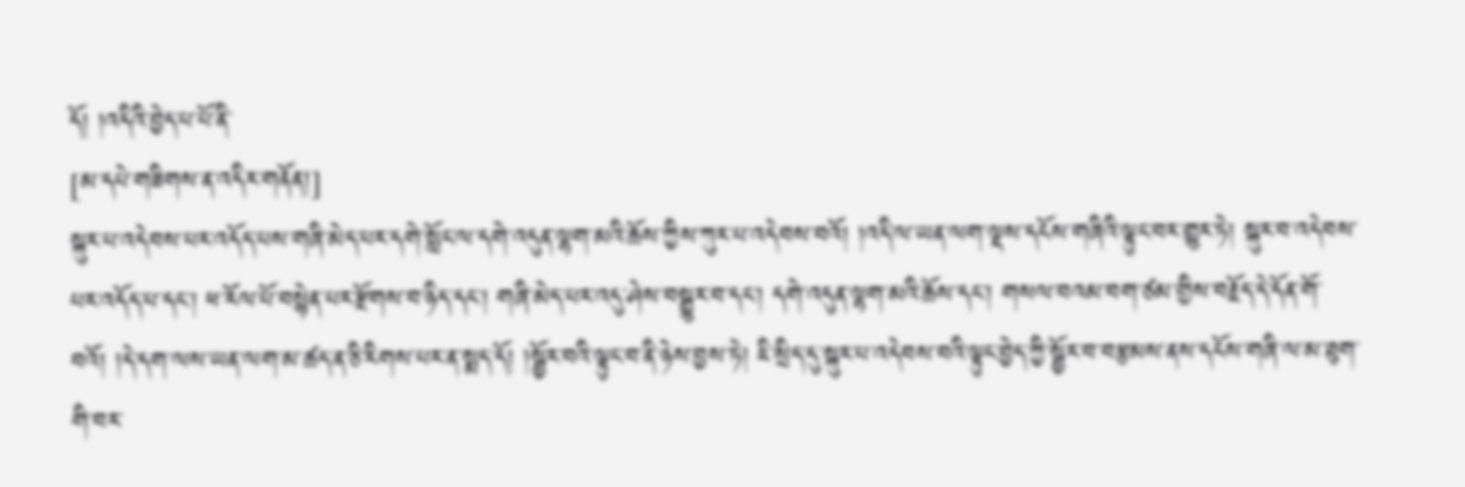དོ། །འདིའི་བྱེད་པ་པོ་ནི་
[མ་དཔེ་གཟིགས་ན་འདིར་གནོན།]
སྐུར་པ་འདེབས་པར་འདོད་པས་གཞི་མེད་པར་དགེ་སློང་ལ་དགེ་འདུན་ལྷག་མའི་ཆོས་ཀྱིས་ཀུར་པ་འདེབས་བའོ། །འདི་ལ་ཡན་ལག་ལྡས་དངོས་གཞིའི་ལྟུང་བར་གྱུར་ཏེ། སྐུར་བ་འདེབས་པར་འདོད་པ་དང་། ཕ་རོལ་པོ་བསྙེན་པར་རྫོགས་བ་ཉིད་དང་། གཞི་མེད་པར་འདུ་ཤེས་བསྒྱུར་བ་དང་། དགེ་འདུན་ལྷག་མའི་ཆོས་དང་། གསལ་བའམ་བག་ཙམ་གྱིས་བརྗོད་དེ་དོན་གོ་བའོ། །དེ་དག་ལས་ཡན་ལག་མ་ཚད་ན་ཅི་རིགས་པར་ན་སྨད་དོ། །སྦྱོར་བའི་ལྟུང་བ་ནི་ཉེས་བྱས་ཏེ། ཇི་སྲིད་དུ་སྐུར་པ་འདེབས་བའི་ལྟུང་བྱེད་ཀྱི་སྦྱོར་བ་བརྩམས་ནས་དངོས་གཞི་ལ་མ་ཐུག་གི་བར་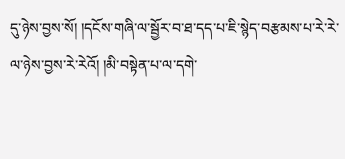དུ་ཉེས་བྱས་སོ། །དངོས་གཞི་ལ་སྦྱོར་བ་ཐ་དད་པ་ཇི་སྙེད་བརྩམས་པ་རེ་རེ་ལ་ཉེས་བྱས་རེ་རེའོ། །མི་བསྟེན་པ་ལ་དགེ་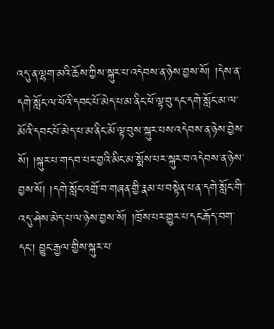འདུ་ན་ལྷག་མའི་ཆོས་ཀྱིས་སྐུར་པ་འདེབས་ན་ཉེས་བྱས་སོ། །དེས་ན་དགེ་སློང་ལ་ཕོའི་དབང་པོ་མེད་པ་མ་ནིང་ཕོ་ལྟ་བུ་དང་དགེ་སློང་མ་ལ་མོའི་དབང་པོ་མེད་པ་མ་ནིང་མོ་ལྟ་བུས་སྐུར་པས་འདེབས་ན་ཉེས་བྱེས་སོ། །སྐུར་པ་གདབ་པར་བྱའི་མིང་མ་སྨོས་པར་སྐུར་བ་འདེབས་ན་ཉེས་བྱས་སོ། །དགེ་སློང་འགྲོ་བ་གཞན་གྱི་རྣམ་པ་བསྟེན་པ་ན་དགེ་སློང་གི་འདུ་ཤེས་མེད་པ་ལ་ཉེས་བྱས་སོ། །ཁྲོས་པར་གྱུར་པ་དང་རྒོད་བག་དང་། བྱུང་རྒྱལ་གྱིས་སྐུར་པ་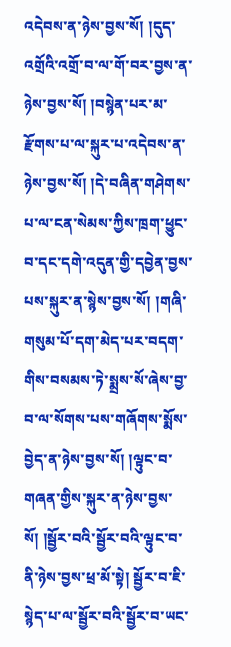འདེབས་ན་ཉེས་བྱས་སོ། །དུད་འགྲོའི་འགྲོ་བ་ལ་གོ་བར་བྱས་ན་ཉེས་བྱས་སོ། །བསྙེན་པར་མ་རྫོགས་པ་ལ་སྐུར་པ་འདེབས་ན་ཉེས་བྱས་སོ། །དེ་བཞིན་གཤེགས་པ་ལ་ངན་སེམས་ཀྱིས་ཁྲག་ཕྱུང་བ་དང་དགེ་འདུན་གྱི་དབྱེན་བྱས་པས་སྐུར་ན་སྙེས་བྱས་སོ། །གཞི་གསུམ་པོ་དག་མེད་པར་བདག་གིས་བསམས་ཏེ་སྨྲས་སོ་ཞེས་བྱ་བ་ལ་སོགས་པས་གཞོགས་སྨོས་བྱེད་ན་ཉེས་བྱས་སོ། །ལྟུང་བ་གཞན་གྱིས་སྐུར་ན་ཉེས་བྱས་སོ། །སྦྱོར་བའི་སྦྱོར་བའི་ལྟུང་བ་ནི་ཉེས་བྱས་ཕྲ་མོ་སྟེ། སྦྱོར་བ་ཇི་སྙེད་པ་ལ་སྦྱོར་བའི་སྦྱོར་བ་ཡང་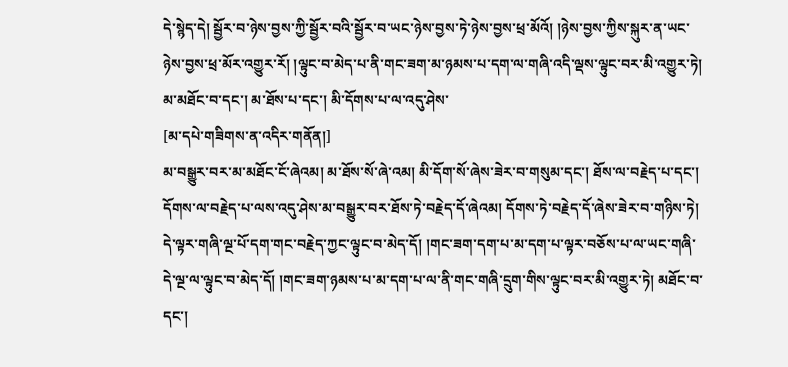དེ་སྙེད་དེ། སྦྱོར་བ་ཉེས་བྱས་ཀྱི་སྦྱོར་བའི་སྦྱོར་བ་ཡང་ཉེས་བྱས་ཏེ་ཉེས་བྱས་ཕྲ་མོའོ། །ཉེས་བྱས་ཀྱིས་སྐུར་ན་ཡང་ཉེས་བྱས་ཕྲ་མོར་འགྱུར་རོ། །ལྟུང་བ་མེད་པ་ནི་གང་ཟག་མ་ཉམས་པ་དག་ལ་གཞི་འདི་ལྡས་ལྟུང་བར་མི་འགྱུར་ཏེ། མ་མཐོང་བ་དང་། མ་ཐོས་པ་དང་། མི་དོགས་པ་ལ་འདུ་ཤེས་
[མ་དཔེ་གཟིགས་ན་འདིར་གནོན།]
མ་བསྒྱུར་བར་མ་མཐོང་ངོ་ཞེའམ། མ་ཐོས་སོ་ཞེ་འམ། མི་དོག་སོ་ཞེས་ཟེར་བ་གསུམ་དང་། ཐོས་ལ་བརྗེད་པ་དང་། དོགས་ལ་བརྗེད་པ་ལས་འདུ་ཤེས་མ་བསྒྱུར་བར་ཐོས་ཏེ་བརྗེད་དོ་ཞེའམ། དོགས་ཏེ་བརྗེད་དོ་ཞེས་ཟེར་བ་གཉིས་ཏེ། དེ་ལྟར་གཞི་ལྔ་པོ་དག་གང་བརྗེད་ཀྱང་ལྟུང་བ་མེད་དོ། །གང་ཟག་དག་པ་མ་དག་པ་ལྟར་བཅོས་པ་ལ་ཡང་གཞི་དེ་ལྔ་ལ་ལྟུང་བ་མེད་དོ། །གང་ཟག་ཉམས་པ་མ་དག་པ་ལ་ནི་གང་གཞི་དྲུག་གིས་ལྟུང་བར་མི་འགྱུར་ཏེ། མཐོང་བ་དང་།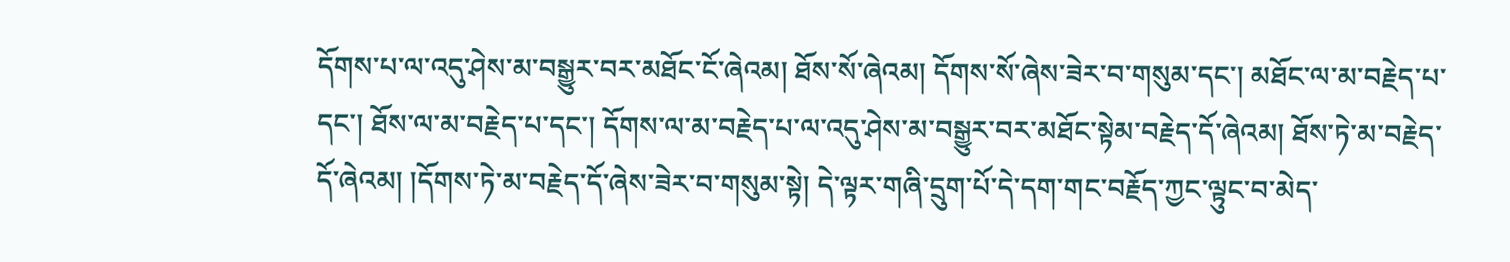དོགས་པ་ལ་འདུ་ཤེས་མ་བསྒྱུར་བར་མཐོང་ངོ་ཞེའམ། ཐོས་སོ་ཞེའམ། དོགས་སོ་ཞེས་ཟེར་བ་གསུམ་དང་། མཐོང་ལ་མ་བརྗེད་པ་དང་། ཐོས་ལ་མ་བརྗེད་པ་དང་། དོགས་ལ་མ་བརྗེད་པ་ལ་འདུ་ཤེས་མ་བསྒྱུར་བར་མཐོང་སྟེམ་བརྗེད་དོ་ཞེའམ། ཐོས་ཏེ་མ་བརྗེད་དོ་ཞེའམ། །དོགས་ཏེ་མ་བརྗེད་དོ་ཞེས་ཟེར་བ་གསུམ་སྟེ། དེ་ལྟར་གཞི་དྲུག་པོ་དེ་དག་གང་བརྗོད་ཀྱང་ལྟུང་བ་མེད་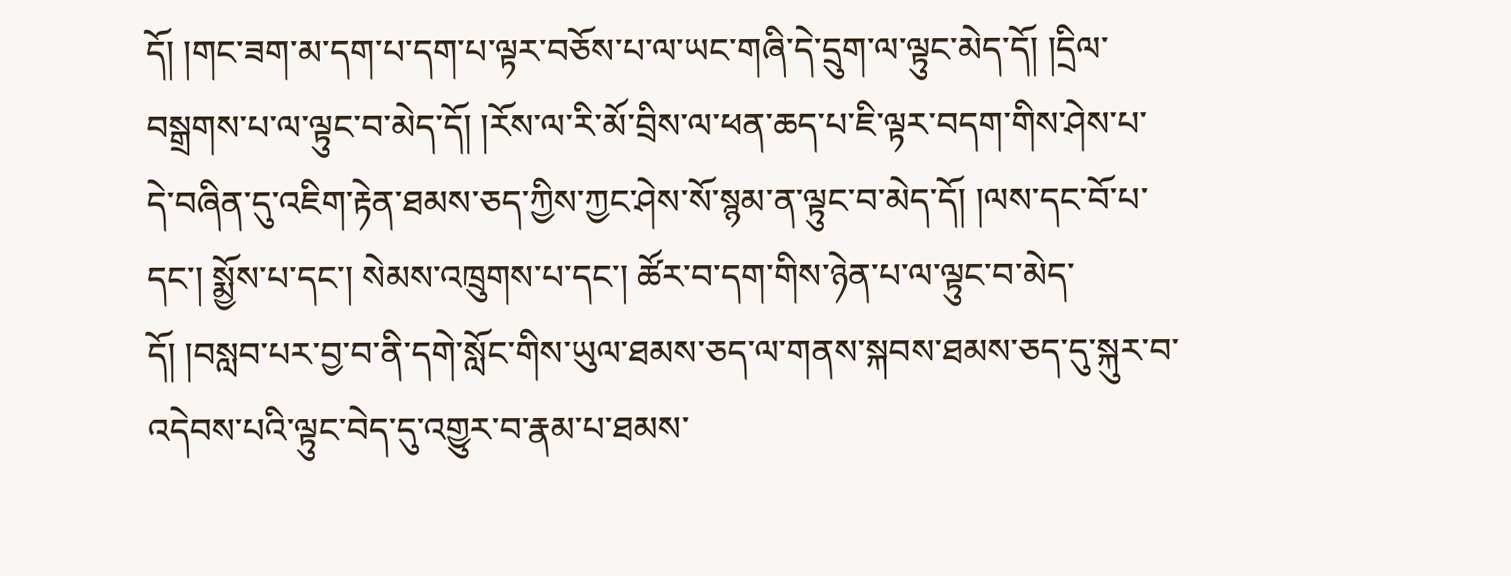དོ། །གང་ཟག་མ་དག་པ་དག་པ་ལྟར་བཅོས་པ་ལ་ཡང་གཞི་དེ་དྲུག་ལ་ལྟུང་མེད་དོ། །དྲིལ་བསྒྲགས་པ་ལ་ལྟུང་བ་མེད་དོ། །རོས་ལ་རི་མོ་བྲིས་ལ་ཕན་ཆད་པ་ཇི་ལྟར་བདག་གིས་ཤེས་པ་དེ་བཞིན་དུ་འཇིག་རྟེན་ཐམས་ཅད་ཀྱིས་ཀྱང་ཤེས་སོ་སྙམ་ན་ལྟུང་བ་མེད་དོ། །ལས་དང་བོ་པ་དང་། སྨྱོས་པ་དང་། སེམས་འཁྲུགས་པ་དང་། ཚོར་བ་དག་གིས་ཉེན་པ་ལ་ལྟུང་བ་མེད་དོ། །བསླབ་པར་བྱ་བ་ནི་དགེ་སློང་གིས་ཡུལ་ཐམས་ཅད་ལ་གནས་སྐབས་ཐམས་ཅད་དུ་སྐུར་བ་འདེབས་པའི་ལྟུང་བེད་དུ་འགྱུར་བ་རྣམ་པ་ཐམས་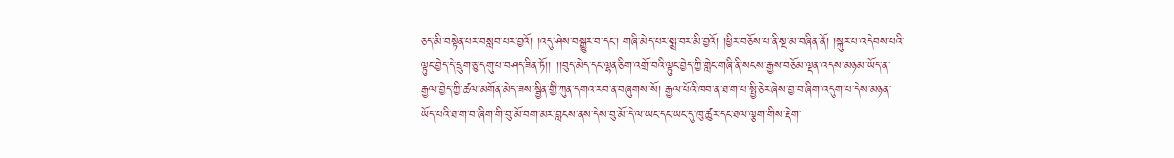ཅད་མི་བསྟེན་པར་བསླབ་པར་བྱའོ། །འདུ་ཤེས་བསྒྱུར་བ་དང་། གཞི་མེད་པར་སྨྲ་བར་མི་བྱའོ། །ཕྱིར་བཅོས་པ་ནི་སྔ་མ་བཞིན་ནོ། །སྐུར་པ་འདེབས་པའི་ལྟུང་བྱེད་དེ་དྲུག་ཅུ་དགུ་པ་བཤད་ཟིན་ཏོ།། །།བུད་མེད་དང་ལྷན་ཅིག་འགྲོ་བའི་ལྟུང་བྱེད་ཀྱི་གླེང་གཞི་ནི་སངས་རྒྱས་བཅོམ་ལྡན་འདས་མཉམ་ཡོད་ན་རྒྱལ་བྱེད་ཀྱི་ཚལ་མགོན་མེད་ཟས་སྦྱིན་གྱི་ཀུན་དགའ་རབ་ན་བཞུགས་སོ། རྒྱལ་པོའི་ཁབ་ན་ཐ་ག་པ་སྤྱི་ཅེར་ཞེས་བྱ་བ་ཞིག་འདུག་པ་དེས་མཉན་ཡོད་པའི་ཐ་ག་བ་ཞིག་གི་བུ་མོ་བག་མར་བླངས་ནས་དེས་བུ་མོ་དེ་ལ་ཡང་དང་ཡང་དུ་ཁུ་ཚུར་དང་ཐལ་ལྕག་གིས་རྡེག་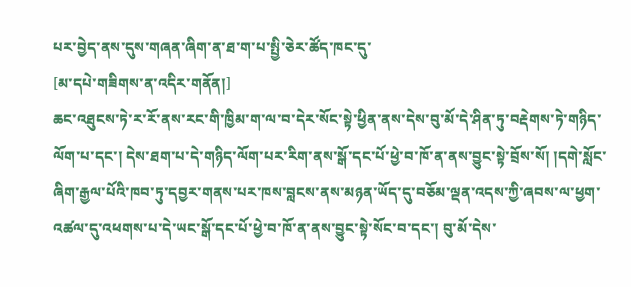པར་བྱེད་ནས་དུས་གཞན་ཞིག་ན་ཐ་ག་པ་སྤྱི་ཅེར་ཚོད་ཁང་དུ་
[མ་དཔེ་གཟིགས་ན་འདིར་གནོན།]
ཆང་འཐུངས་ཏེ་ར་རོ་ནས་རང་གི་ཁྱིམ་ག་ལ་བ་དེར་སོང་སྟེ་ཕྱིན་ནས་དེས་བུ་མོ་དེ་ཤིན་ཏུ་བརྡེགས་ཏེ་གཉིད་ལོག་པ་དང་། དེས་ཐག་པ་དེ་གཉིད་ལོག་པར་རིག་ནས་སྒོ་དང་པོ་ཕྱེ་བ་ཁོ་ན་ནས་བྱུང་སྟེ་བྲོས་སོ། །དགེ་སློང་ཞིག་རྒྱལ་པོའི་ཁབ་ཏུ་དབྱར་གནས་པར་ཁས་བླངས་ནས་མཉན་ཡོད་དུ་བཅོམ་ལྡན་འདས་ཀྱི་ཞབས་ལ་ཕྱག་འཚལ་དུ་འཕགས་པ་དེ་ཡང་སྒོ་དང་པོ་ཕྱེ་བ་ཁོ་ན་ནས་བྱུང་སྟེ་སོང་བ་དང་། བུ་མོ་དེས་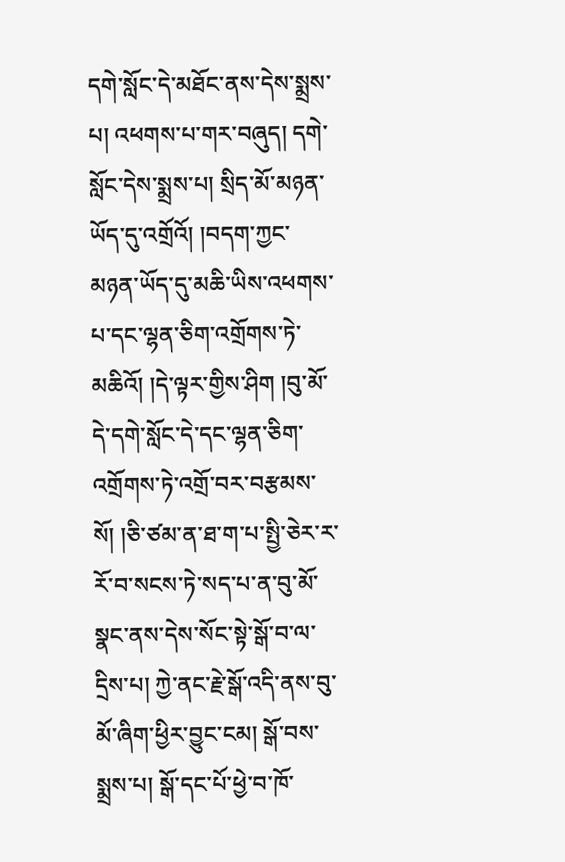དགེ་སློང་དེ་མཐོང་ནས་དེས་སྨྲས་པ། འཕགས་པ་གར་བཞུད། དགེ་སློང་དེས་སྨྲས་པ། སྲིད་མོ་མཉན་ཡོད་དུ་འགྲོའོ། །བདག་ཀྱང་མཉན་ཡོད་དུ་མཆི་ཡིས་འཕགས་པ་དང་ལྷན་ཅིག་འགྲོགས་ཏེ་མཆིའོ། །དེ་ལྟར་གྱིས་ཤིག །བུ་མོ་དེ་དགེ་སློང་དེ་དང་ལྷན་ཅིག་འགྲོགས་ཏེ་འགྲོ་བར་བརྩམས་སོ། །ཅི་ཙམ་ན་ཐ་ག་པ་སྤྱི་ཅེར་ར་རོ་བ་སངས་ཏེ་སད་པ་ན་བུ་མོ་སྣང་ནས་དེས་སོང་སྟེ་སྒོ་བ་ལ་དྲིས་པ། ཀྱེ་ནང་རྗེ་སྒོ་འདི་ནས་བུ་མོ་ཞིག་ཕྱིར་བྱུང་ངམ། སྒོ་བས་སྨྲས་པ། སྒོ་དང་པོ་ཕྱེ་བ་ཁོ་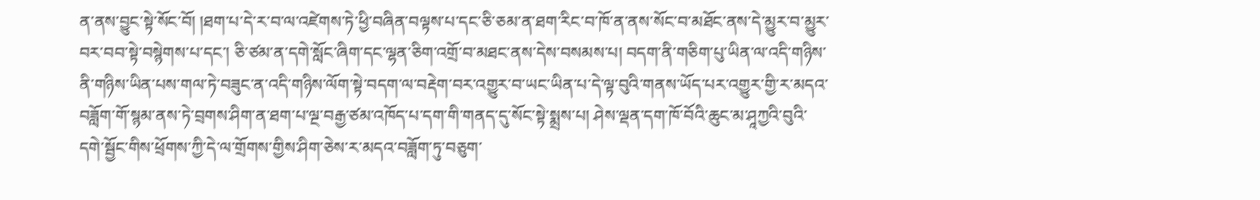ན་ནས་བྱུང་སྟེ་སོང་བོ། །ཐག་པ་དེ་ར་བ་ལ་འཛེགས་ཏེ་ཕྱི་བཞིན་བལྟས་པ་དང་ཅི་ཅམ་ན་ཐག་རིང་བ་ཁོ་ན་ནས་སོང་བ་མཐོང་ནས་དེ་མྱུར་བ་མྱུར་བར་བབ་སྟེ་བསྙེགས་པ་དང་། ཅི་ཙམ་ན་དགེ་སློང་ཞིག་དང་ལྷན་ཅིག་འགྲོ་བ་མཐང་ནས་དེས་བསམས་པ། བདག་ནི་གཅིག་པུ་ཡིན་ལ་འདི་གཉིས་ནི་གཉིས་ཡིན་པས་གལ་ཏེ་བཟུང་ན་འདི་གཉིས་ལོག་སྟེ་བདག་ལ་བརྡེག་བར་འགྱུར་བ་ཡང་ཡིན་པ་དེ་ལྟ་བུའི་གནས་ཡོད་པར་འགྱུར་གྱི་ར་མདའ་བཟློག་གོ་སྙམ་ནས་ཏེ་བྲགས་ཤིག་ན་ཐག་པ་ལྔ་བརྒྱ་ཙམ་འཁོད་པ་དག་གི་གནད་དུ་སོང་སྟེ་སྨྲས་པ། ཤེས་ལྡན་དག་ཁོ་བོའི་ཆུང་མ་ཤཱཀྱའི་བུའི་དགེ་སྦྱོང་གིས་ཕྲོགས་ཀྱི་དེ་ལ་གྲོགས་གྱིས་ཤིག་ཅེས་ར་མདའ་བཟློག་ཏུ་བཅུག་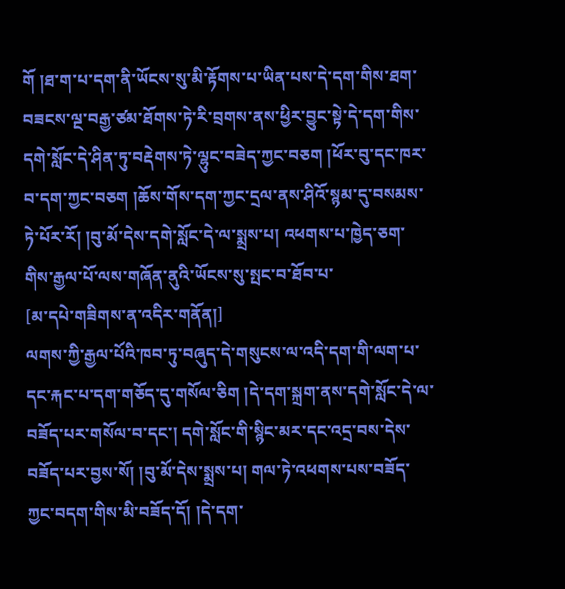གོ །ཐ་ག་པ་དག་ནི་ཡོངས་སུ་མི་རྟོགས་པ་ཡིན་པས་དེ་དག་གིས་ཐག་བཟངས་ལྔ་བརྒྱ་ཙམ་ཐོགས་ཏེ་རི་བྲགས་ནས་ཕྱིར་བྱུང་སྟེ་དེ་དག་གིས་དགེ་སློང་དེ་ཤིན་ཏུ་བརྡེགས་ཏེ་ལྷུང་བཟེད་ཀྱང་བཅག །ཕོར་བུ་དང་ཁར་བ་དག་ཀྱང་བཅག །ཆོས་གོས་དག་ཀྱང་དྲལ་ནས་ཤིའོ་སྙམ་དུ་བསམས་ཏེ་པོར་རོ། །བུ་མོ་དེས་དགེ་སློང་དེ་ལ་སྨྲས་པ། འཕགས་པ་ཁྱེད་ཅག་གིས་རྒྱལ་པོ་ལས་གཞོན་ནུའི་ཡོངས་སུ་སྤང་བ་ཐོབ་པ་
[མ་དཔེ་གཟིགས་ན་འདིར་གནོན།]
ལགས་ཀྱི་རྒྱལ་པོའི་ཁབ་ཏུ་བཞུད་དེ་གསུངས་ལ་འདི་དག་གི་ལག་པ་དང་རྐང་པ་དག་གཅོད་དུ་གསོལ་ཅིག །དེ་དག་སྐྲག་ནས་དགེ་སློང་དེ་ལ་བཟོད་པར་གསོལ་བ་དང་། དགེ་སློང་གི་སྙིང་མར་དང་འདྲ་བས་དེས་བཟོད་པར་བྱས་སོ། །བུ་མོ་དེས་སྨྲས་པ། གལ་ཏེ་འཕགས་པས་བཟོད་ཀྱང་བདག་གིས་མི་བཟོད་དོ། །དེ་དག་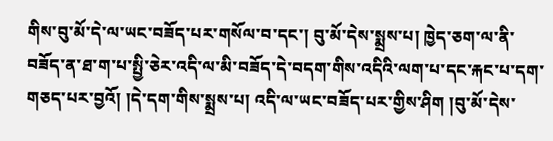གིས་བུ་མོ་དེ་ལ་ཡང་བཟོད་པར་གསོལ་བ་དང་། བུ་མོ་དེས་སྨྲས་པ། ཁྱེད་ཅག་ལ་ནི་བཟོད་ན་ཐ་ག་པ་སྤྱི་ཅེར་འདི་ལ་མི་བཟོད་དེ་བདག་གིས་འདིའི་ལག་པ་དང་རྐང་པ་དག་གཅད་པར་བྱའོ། །དེ་དག་གིས་སྨྲས་པ། འདི་ལ་ཡང་བཟོད་པར་གྱིས་ཤིག །བུ་མོ་དེས་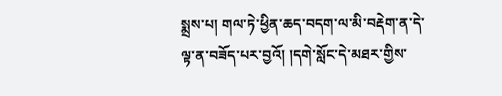སྨྲས་པ། གལ་ཏེ་ཕྱིན་ཆད་བདག་ལ་མི་བརྡེག་ན་དེ་ལྟ་ན་བཟོད་པར་བྱའོ། །དགེ་སློང་དེ་མཐར་གྱིས་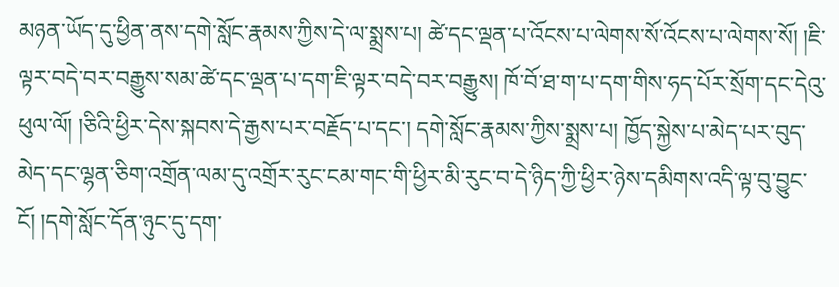མཉན་ཡོད་དུ་ཕྱིན་ནས་དགེ་སློང་རྣམས་ཀྱིས་དེ་ལ་སྨྲས་པ། ཚེ་དང་ལྡན་པ་འོངས་པ་ལེགས་སོ་འོངས་པ་ལེགས་སོ། །ཇི་ལྟར་བདེ་བར་བརྒྱུས་སམ་ཚེ་དང་ལྡན་པ་དག་ཇི་ལྟར་བདེ་བར་བརྒྱུས། ཁོ་བོ་ཐ་ག་པ་དག་གིས་ཧད་པོར་སྲོག་དང་དེའུ་ཕུལ་ལོ། །ཅིའི་ཕྱིར་དེས་སྐབས་དེ་རྒྱས་པར་བརྗོད་པ་དང་། དགེ་སློང་རྣམས་ཀྱིས་སྨྲས་པ། ཁྱོད་སྐྱེས་པ་མེད་པར་བུད་མེད་དང་ལྷན་ཅིག་འགྲོན་ལམ་དུ་འགྲོར་རུང་ངམ་གང་གི་ཕྱིར་མི་རུང་བ་དེ་ཉིད་ཀྱི་ཕྱིར་ཉེས་དམིགས་འདི་ལྟ་བུ་བྱུང་ངོ། །དགེ་སློང་དོན་ཉུང་དུ་དག་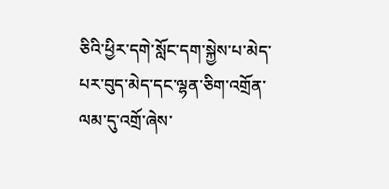ཅིའི་ཕྱིར་དགེ་སློང་དག་སྐྱེས་པ་མེད་པར་བུད་མེད་དང་ལྷན་ཅིག་འགྲོན་ལམ་དུ་འགྲོ་ཞེས་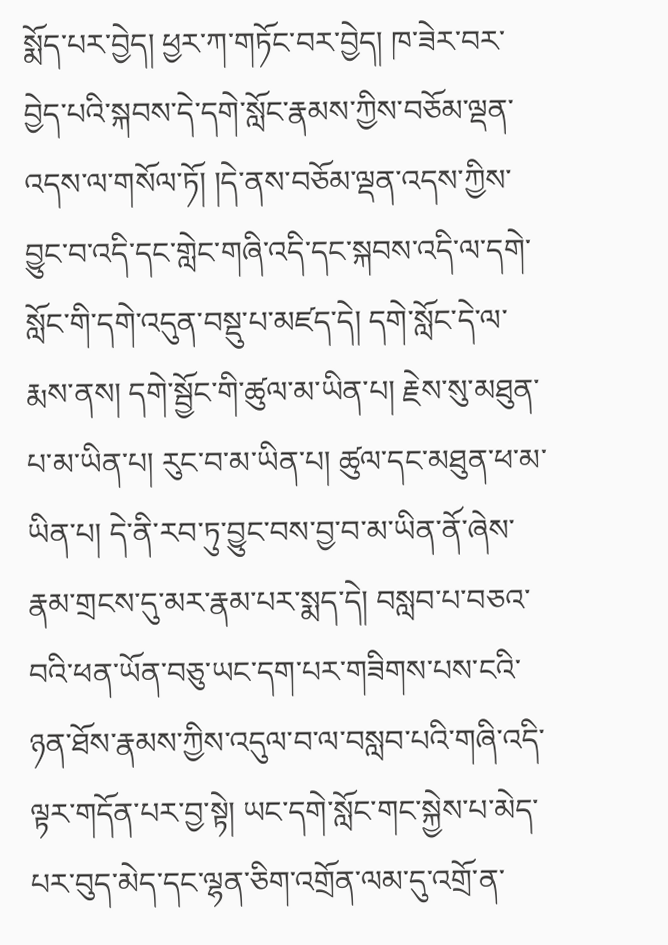སྨོད་པར་བྱེད། ཕྱར་ཀ་གཏོང་བར་བྱེད། ཁ་ཟེར་བར་བྱེད་པའི་སྐབས་དེ་དགེ་སློང་རྣམས་ཀྱིས་བཅོམ་ལྡན་འདས་ལ་གསོལ་ཏོ། །དེ་ནས་བཅོམ་ལྡན་འདས་ཀྱིས་བྱུང་བ་འདི་དང་གླེང་གཞི་འདི་དང་སྐབས་འདི་ལ་དགེ་སློང་གི་དགེ་འདུན་བསྡུ་པ་མཛད་དེ། དགེ་སློང་དེ་ལ་རྨས་ནས། དགེ་སྦྱོང་གི་ཚུལ་མ་ཡིན་པ། རྗེས་སུ་མཐུན་པ་མ་ཡིན་པ། རུང་བ་མ་ཡིན་པ། ཚུལ་དང་མཐུན་ཕ་མ་ཡིན་པ། དེ་ནི་རབ་ཏུ་བྱུང་བས་བྱ་བ་མ་ཡིན་ནོ་ཞེས་རྣམ་གྲངས་དུ་མར་རྣམ་པར་སྨད་དེ། བསླབ་པ་བཅའ་བའི་ཕན་ཡོན་བཅུ་ཡང་དག་པར་གཟིགས་པས་ངའི་ཉན་ཐོས་རྣམས་ཀྱིས་འདུལ་བ་ལ་བསླབ་པའི་གཞི་འདི་ལྟར་གདོན་པར་བྱ་སྟེ། ཡང་དགེ་སློང་གང་སྐྱེས་པ་མེད་པར་བུད་མེད་དང་ལྷན་ཅིག་འགྲོན་ལམ་དུ་འགྲོ་ན་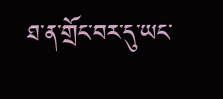ཐ་ན་གྲོང་བར་དུ་ཡང་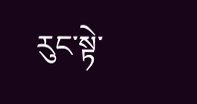རུང་སྟེ་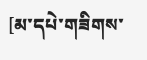[མ་དཔེ་གཟིགས་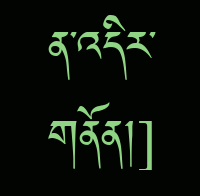ན་འདིར་གནོན།]